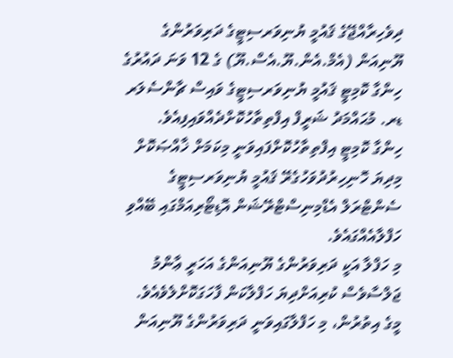ދިވެހިރާއްޖޭގެ ޤައުމީ ޔުނިވަރސިޓީގެ ދަރިވަރުންގެ ޔޫނިއަން (އެމް.އެން.ޔޫ.އެސް.ޔޫ) ގެ 12 ވަނަ ދައުރުގެ ހިންގާ ކޮމިޓީ ޤައުމީ ޔުނިވަރސިޓީގެ ވައިސް ޗާންސެލަރ ޑރ. މުޙައްމަދު ޝަރީފް އިފްތިތާހުކޮށްދެއްވައިފިއެވެ.
ހިންގާ ކޮމިޓީ އިފްތިތާހުކޮށްފައިވަނީ މިކަމަށް ޚާއްޞަކޮށް މިދިޔަ ހޮނިހިރުދުވަހުގެރޭ ޤައުމީ ޔުނިވަރސިޓީގެ ސެންޓްރަލް އެޑްމިނިސްޓްރޭޝަން އޮޑިޓޯރިއަމްގައި ބޭއްވި ހަފްލާއެއްގައެވެ.
މި ހަފްލާ އަކީ ދަރިވަރުންގެ ޔޫނިއަންގެ އަހަރީ ޢާންމު ޖަލްސާވެސް ކުރިއަށްދިޔަ ހަފްލާކަން ފާހަގަކޮށްލެވެއެވެ. މީގެ އިތުރުން، މި ހަފްލާގައިވަނީ ދަރިވަރުންގެ ޔޫނިއަން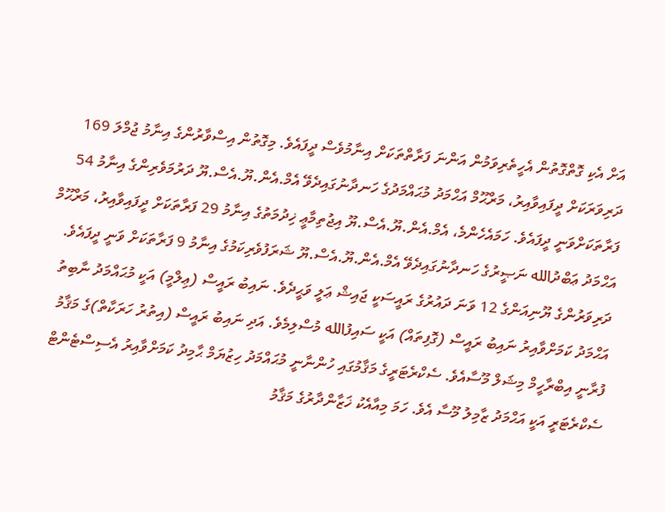އަށް އެކި ގޮތްގޮތުން އެހީތެރިވަމުން އަންނަ ފަރާތްތަކަށް އިނާމުވެސް ދީފައެވެ. މިގޮތުން އިސްވާރުންގެ އިނާމު ޖުމްލަ 169 ދަރިވަރަކަށް ދީފައިވާއިރު، މަރްޙޫމް އަޙްމަދު މުޙައްމަދުގެ ހަނދާނުގައިދެވޭ އެމް.އެން.ޔޫ.އެސް.ޔޫ ދަރުމަވެރިންގެ އިނާމު 54 ފަރާތަކަށްވަނީ ދީފައެވެ. ހަމައެހެންމެ، އެމް.އެން.ޔޫ.އެސް.ޔޫ އިޖުތިމާޢީ ޚިދުމަތުގެ އިނާމު 29 ފަރާތަކަށް ދީފައިވާއިރު، މަރްޙޫމް އަޙްމަދު ޢަބްދުالله ނަޞީރުގެ ހަނދާނުގައިދެވޭ އެމް.އެން.ޔޫ.އެސް.ޔޫ ޝަރަފުވެރިކަމުގެ އިނާމު 9 ފަރާތަކަށް ވަނީ ދީފައެވެ.
ދަރިވަރުންގެ ޔޫނިއަންގެ 12 ވަނަ ދައުރުގެ ރައީސަކީ ޖައިޝް ޢަލީ ވަޙީދެވެ. ނައިބު ރައީސް (ޢިލްމީ) އަކީ މުޙައްމަދު ނާބިތު އަޙްމަދު ކަމަށްވާއިރު ނައިބު ރައީސް (ގޮފިތައް) އަކީ ސައިފުالله މުސްލިމެވެ. އަދި ނައިބު ރައީސް (އިތުރު ހަރަކާތް)ގެ މަޤާމު ފުރާނީ އިބްރާހީމް މިޝަލް މޫސާއެވެ. ސެކްރެޓަރީގެ މަޤާމުގައި ހުންނާނީ މުޙައްމަދު ހިޒުޔަމް ޙާމިދު ކަމަށްވާއިރު އެސިސްޓެންޓް ސެކްރެޓަރީ އަކީ އަޙްމަދު ޒާމިލު މޫސާ އެވެ. ހަމަ މިއާއެކު ޚަޒާންދާރުގެ މަޤާމު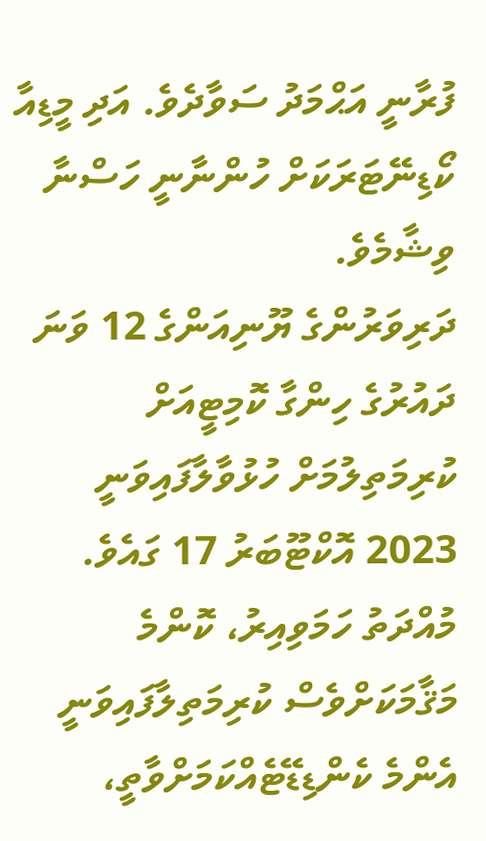ފުރާނީ އަޙްމަދު ސަވާދެވެ. އަދި މީޑިއާ ކޯޑިނޭޓަރަކަށް ހުންނާނީ ހަސްނާ ވިޝާމެވެ.
ދަރިވަރުންގެ ޔޫނިއަންގެ 12 ވަނަ ދައުރުގެ ހިންގާ ކޮމިޓީއަށް ކުރިމަތިލުމަށް ހުޅުވާލާފައިވަނީ 2023 އޮކްޓޫބަރު 17 ގައެވެ. މުއްދަތު ހަމަވިއިރު، ކޮންމެ މަޤާމަކަށްވެސް ކުރިމަތިލާފައިވަނީ އެންމެ ކެންޑިޑޭޓެއްކަމަށްވާތީ،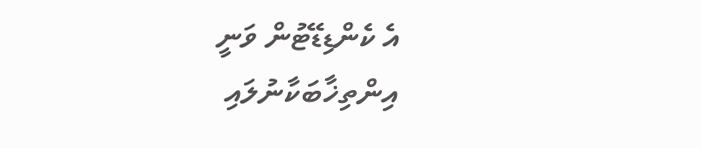އެ ކެންޑިޑޭޓުން ވަނީ އިންތިޚާބަކާނުލައި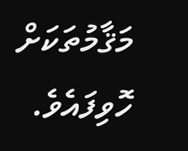މަޤާމުތަކަށް ހޮވިފައެވެ.